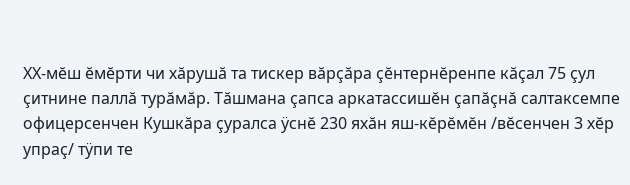ХХ-мĕш ĕмĕрти чи хăрушă та тискер вăрçăра çĕнтернĕренпе кăçал 75 çул çитнине паллă турăмăр. Тăшмана çапса аркатассишĕн çапăçнă салтаксемпе офицерсенчен Кушкăра çуралса ÿснĕ 230 яхăн яш-кĕрĕмĕн /вĕсенчен 3 хĕр упраç/ тÿпи те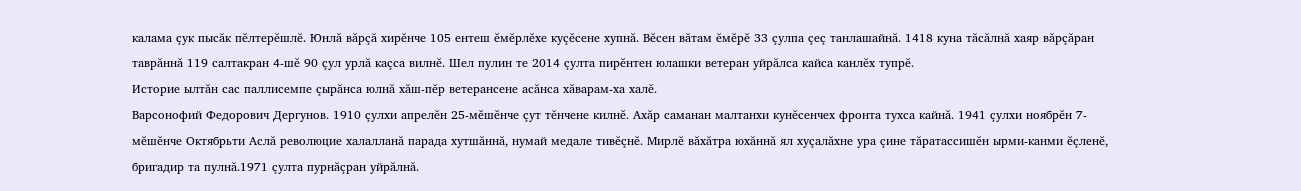калама çук пысăк пĕлтерĕшлĕ. Юнлă вăрçă хирĕнче 105 ентеш ĕмĕрлĕхе куçĕсене хупнă. Вĕсен вăтам ĕмĕрĕ 33 çулпа çеç танлашайнă. 1418 куна тăсăлнă хаяр вăрçăран таврăннă 119 салтакран 4-шĕ 90 çул урлă каçса вилнĕ. Шел пулин те 2014 çулта пирĕнтен юлашки ветеран уйрăлса кайса канлĕх тупрĕ.
Историе ылтăн сас паллисемпе çырăнса юлнă хăш-пĕр ветерансене асăнса хăварам-ха халĕ.
Варсонофий Федорович Дергунов. 1910 çулхи апрелĕн 25-мĕшĕнче çут тĕнчене килнĕ. Ахăр саманан малтанхи кунĕсенчех фронта тухса кайнă. 1941 çулхи ноябрĕн 7-мĕшĕнче Октябрьти Аслă революцие халалланă парада хутшăннă, нумай медале тивĕçнĕ. Мирлĕ вăхăтра юхăннă ял хуçалăхне ура çине тăратассишĕн ырми-канми ĕçленĕ, бригадир та пулнă.1971 çулта пурнăçран уйрăлнă.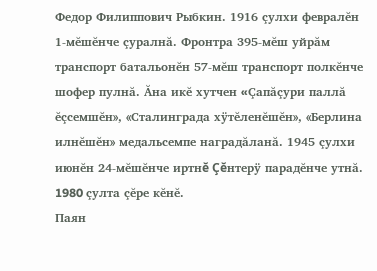Федор Филиппович Рыбкин. 1916 çулхи февралĕн 1-мĕшĕнче çуралнă. Фронтра 395-мĕш уйрăм транспорт батальонĕн 57-мĕш транспорт полкĕнче шофер пулнă. Ăна икĕ хутчен «Çапăçури паллă ĕçсемшĕн», «Сталинграда хÿтĕленĕшĕн», «Берлина илнĕшĕн» медальсемпе наградăланă. 1945 çулхи июнĕн 24-мĕшĕнче иртнĕ Çĕнтерÿ парадĕнче утнă. 1980 çулта çĕре кĕнĕ.
Паян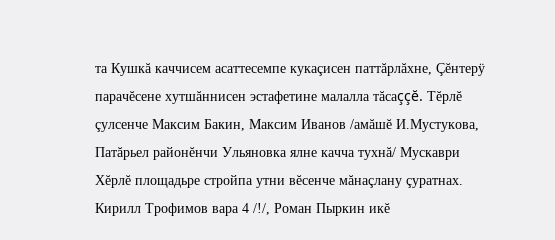та Кушкă каччисем асаттесемпе кукаçисен паттăрлăхне, Çĕнтерÿ парачĕсене хутшăннисен эстафетине малалла тăсаççĕ. Тĕрлĕ çулсенче Максим Бакин, Максим Иванов /амăшĕ И.Мустукова, Патăрьел районĕнчи Ульяновка ялне качча тухнă/ Мускаври Хĕрлĕ площадьре стройпа утни вĕсенче мăнаçлану çуратнах. Кирилл Трофимов вара 4 /!/, Роман Пыркин икĕ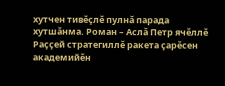хутчен тивĕçлĕ пулнă парада хутшăнма. Роман – Аслă Петр ячĕллĕ Раççей стратегиллĕ ракета çарĕсен академийĕн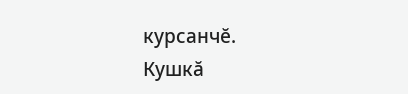курсанчĕ.
Кушкă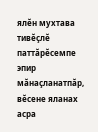ялĕн мухтава тивĕçлĕ паттăрĕсемпе эпир мăнаçланатпăр, вĕсене яланах асра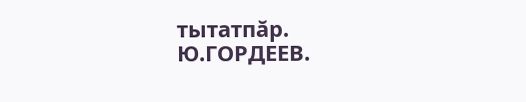тытатпăр.
Ю.ГОРДЕЕВ.